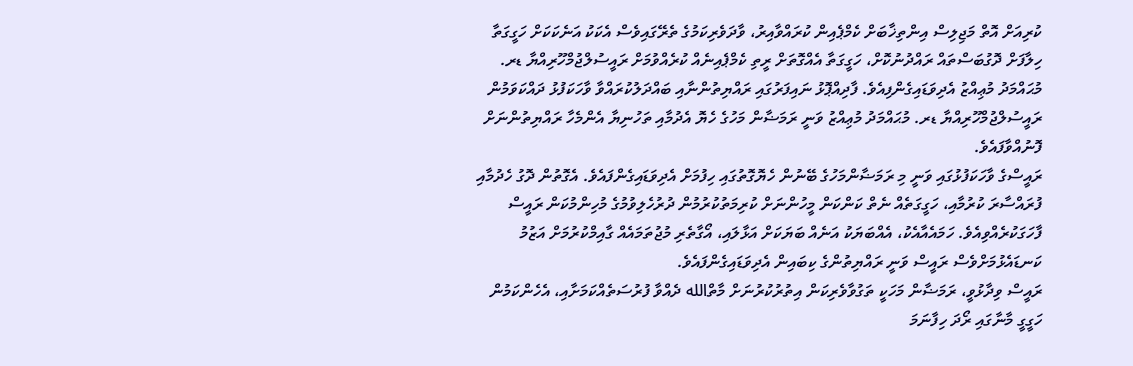ކުރިއަށް އޮތް މަޖިލިސް އިންތިޚާބަށް ކެމްޕެއިން ކުރައްވާއިރު، ވާދަވެރިކަމުގެ ތެރޭގައިވެސް އެކަކު އަނެކަކަށް ހަގީގަތާ ހިލާފަށް ދޮގުބަސްތައް ރައްދުނުކޮށް، ހަގީގަތާ އެއްގޮތަށް ރީތި ކެމްޕެއިނެއް ކުރެއްވުމަށް ރައީސުލްޖުމްހޫރިއްޔާ ޑރ. މުޙައްމަދު މުޢިއްޒު އެދިވަޑައިގެންފިއެވެ. ފާދިއްޕޮޅު ނައިފަރުގައި ރައްޔިތުންނާއި ބައްދަލުކުރައްވާ ވާހަކަފުޅު ދައްކަވަމުން ރައީސުލްޖުމްހޫރިއްޔާ ޑރ. މުޙައްމަދު މުޢިއްޒު ވަނީ ރަމަޟާން މަހުގެ ހެޔޮ އެދުމާއި ތަހުނިޔާ އެންމެހާ ރައްޔިތުންނަށް ފޮނުއްވާފައެވެ.
ރައީސްގެ ވާހަކަފުޅުގައި ވަނީ މި ރަމަޟާންމަހުގެ ބޭނުން ހެޔޮގޮތުގައި ހިފުމަށް އެދިވަޑައިގެންފައެވެ. އެގޮތުން ދޮގު ހެދުމާއި ފުރައްސާރަ ކުރުމާއި، ހަގީގަތެއް ނެތް ކަންކަން މީހުންނަށް ކުރިމަތުކުރުމުން ދުރުހެލިވުމުގެ މުހިންމުކަން ރައީސް ފާހަގަކުރެއްވިއެވެ. ހަމައެއާއެކު، އެއްބަޔަކު އަނެއް ބަޔަކަށް އަޅާލައި، އޯގާތެރި މުޖުތަމައެއް ގާއިމްކުރުމަށް އަޒުމު ކަނޑައެޅުމަށްވެސް ރައީސް ވަނީ ރައްޔިތުންގެ ކިބައިން އެދިވަޑައިގެންފައެވެ.
ރައީސް ވިދާޅުވީ، ރަމަޟާން މަހަކީ ތަގުވާވެރިކަން އިތުރުކުރުނަށް މާތްالله ދެއްވާ ފުރުސަތެއްކަމަށާއި، އެހެންކަމުން ހަގީގީ މާނާގައި ރޯދަ ހިފާނަމަ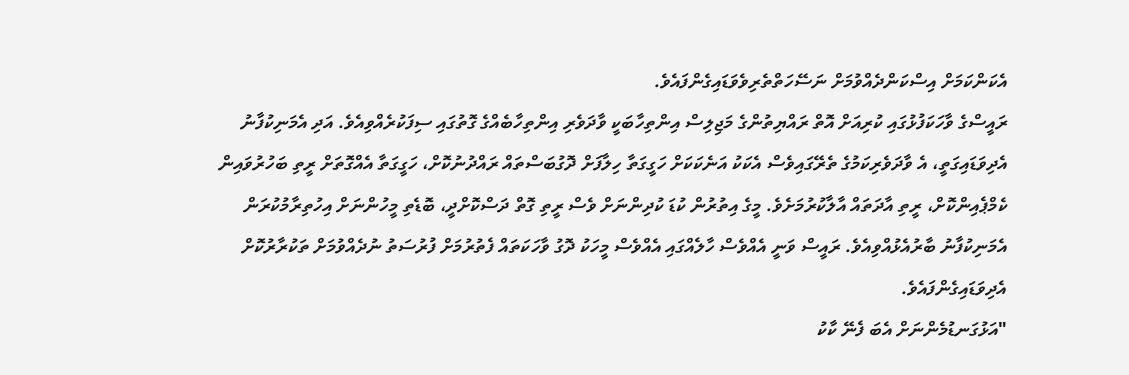އެކަންކަމަށް އިސްކަންދެއްވުމަށް ނަސޭހަތްތެރިވެވަޑައިގެންފައެވެ.
ރައީސްގެ ވާހަކަފުޅުގައި ކުރިއަށް އޮތް ރައްޔިތުންގެ މަޖިލިސް އިންތިހާބަކީ ވާދަވެރި އިންތިހާބެއްގެ ގޮތުގައި ސިފަކުރެއްވިއެވެ. އަދި އެމަނިކުފާނު އެދިވަޑައިގަތީ، އެ ވާދަވެރިކަމުގެ ތެރޭގައިވެސް އެކަކު އަނެކަކަށް ހަގީގަތާ ހިލާފަށް ދޮގުބަސްތައް ރައްދުނުކޮށް، ހަގީގަތާ އެއްގޮތަށް ރީތި ބަހުރުވައިން ކެމްޕެއިންކޮށް، ރީތި އާދަތައް އާލާކުރުމަށެވެ. މީގެ އިތުރުން ކުޑަ ކުދިންނަށް ވެސް ރީތި ގޮތް ދަސްކޮށްދީ، ބޮޑެތި މީހުންނަށް އިހުތިރާމުކުރަން އެމަނިކުފާނު ބާރުއެޅުއްވިއެވެ. ރައީސް ވަނީ އެއްވެސް ހާލެއްގައި އެއްވެސް މީހަކު ދޮގު ވާހަކަތައް ފެތުރުމަށް ފުރުސަތު ނުދެއްވުމަށް ތަކުރާރުކޮށް އެދިވަޑައިގެންފައެވެ.
"އަޅުގަނޑުމެންނަށް އެބަ ފެނޭ ކާކު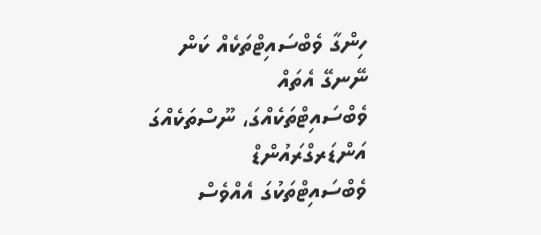ހިންގާ ވެބްސައިޓްތަކެއް ކަން ނޭނގޭ އެތައް ވެބްސައިޓްތަކެއްގަ، ނޫސްތަކެއްގަ އަންޑަރގްރައުންޑް ވެބްސައިޓްތަކުގަ އެއްވެސް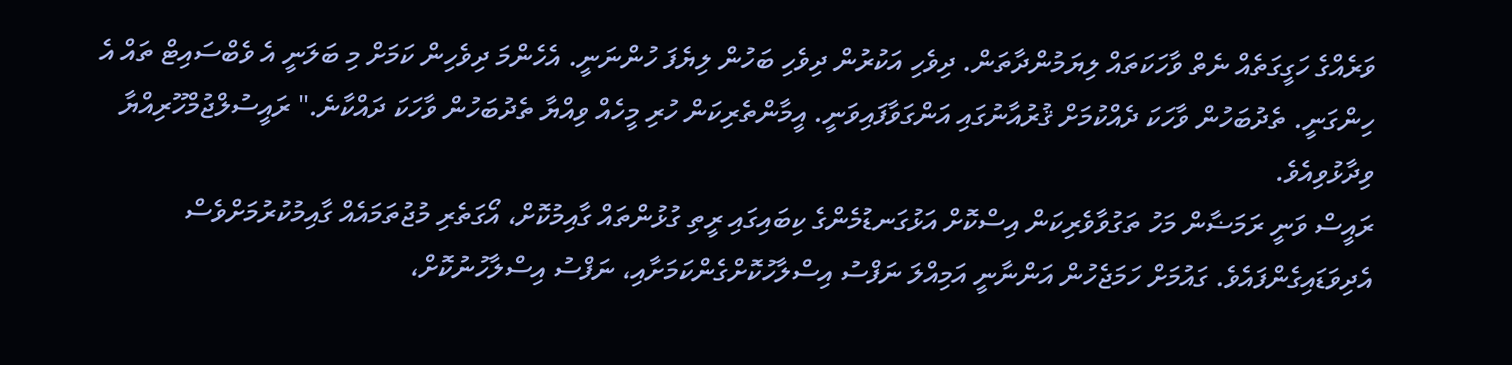ވަރެއްގެ ހަގީގަތެއް ނެތް ވާހަކަތައް ލިޔަމުންދާތަން. ދިވެހި އަކުރުން ދިވެހި ބަހުން ލިޔެފަ ހުންނަނީ. އެހެންމަ ދިވެހިން ކަމަށް މި ބަލަނީ އެ ވެބްސައިޓް ތައް އެ ހިންގަނީ. ތެދުބަހުން ވާހަކަ ދެއްކުމަށް ޤުރުއާނުގައި އަންގަވާފައިވަނީ. އީމާންތެރިކަން ހުރި މީހެއް ވިއްޔާ ތެދުބަހުން ވާހަކަ ދައްކާނެ." ރައީސުލްޖުމްހޫރިއްޔާ ވިދާޅުވިއެވެ.
ރައީސް ވަނީ ރަމަޟާން މަހު ތަގުވާވެރިކަން އިސްކޮށް އަޅުގަނޑުމެންގެ ކިބައިގައި ރީތި ގުޅުންތައް ގާއިމުކޮށް، އޯގަތެރި މުޖުތަމައެއް ގާއިމުކުރުމަށްވެސް އެދިވަޑައިގެންފައެވެ. ގައުމަށް ހަމަޖެހުން އަންނާނީ އަމިއްލަ ނަފްސު އިސްލާހުކޮށްގެންކަމަށާއި، ނަފްސު އިސްލާހުނުކޮށް،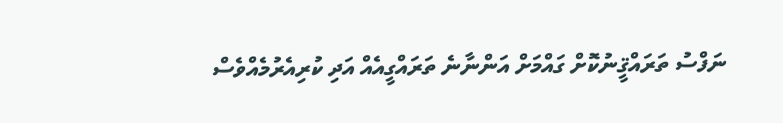ނަފްސު ތަރައްޤީނުކޮށް ގައްމަށް އަންނާނެ ތަރައްގީއެއް އަދި ކުރިއެރުމެއްވެސް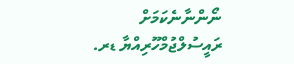ނޯންނާނެކަމަށް ރައީސުލްޖުމްހޫރިއްޔާ ޑރ.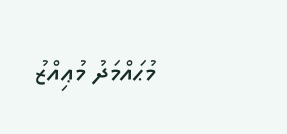މުޙައްމަދު މުޢިއްޒު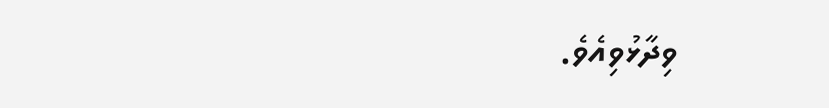ވިދާޅުވިއެވެ.